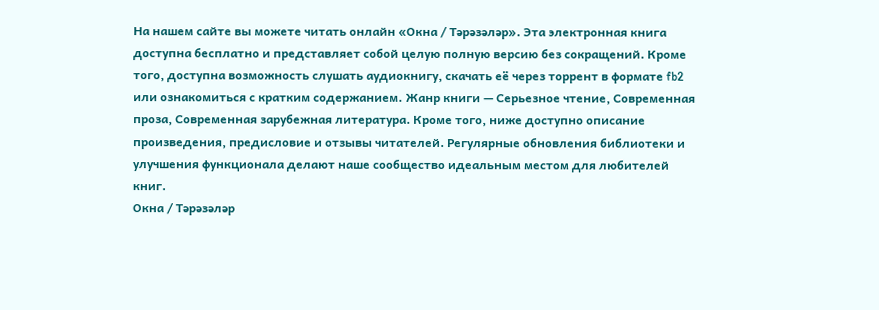На нашем сайте вы можете читать онлайн «Окна / Тәрәзәләр». Эта электронная книга доступна бесплатно и представляет собой целую полную версию без сокращений. Кроме того, доступна возможность слушать аудиокнигу, скачать её через торрент в формате fb2 или ознакомиться с кратким содержанием. Жанр книги — Серьезное чтение, Современная проза, Современная зарубежная литература. Кроме того, ниже доступно описание произведения, предисловие и отзывы читателей. Регулярные обновления библиотеки и улучшения функционала делают наше сообщество идеальным местом для любителей книг.
Окна / Тәрәзәләр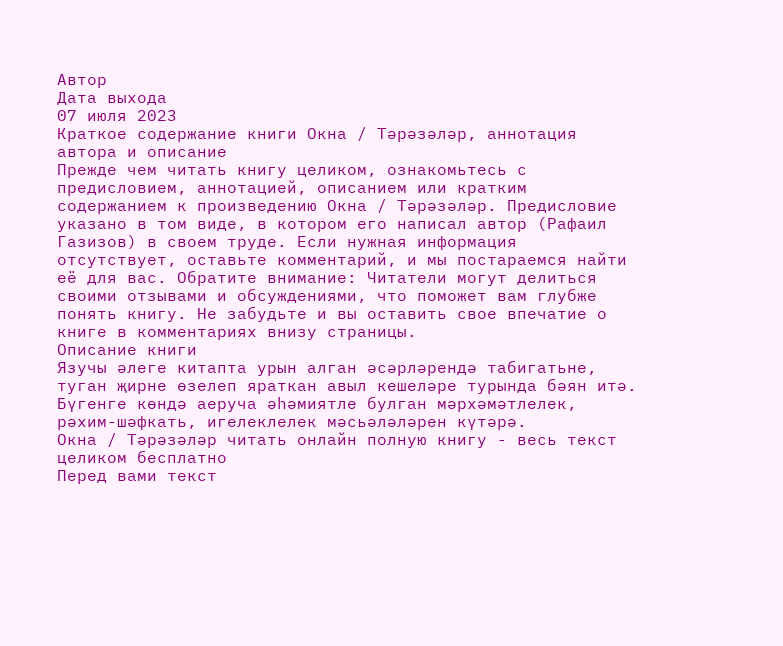Автор
Дата выхода
07 июля 2023
Краткое содержание книги Окна / Тәрәзәләр, аннотация автора и описание
Прежде чем читать книгу целиком, ознакомьтесь с предисловием, аннотацией, описанием или кратким содержанием к произведению Окна / Тәрәзәләр. Предисловие указано в том виде, в котором его написал автор (Рафаил Газизов) в своем труде. Если нужная информация отсутствует, оставьте комментарий, и мы постараемся найти её для вас. Обратите внимание: Читатели могут делиться своими отзывами и обсуждениями, что поможет вам глубже понять книгу. Не забудьте и вы оставить свое впечатие о книге в комментариях внизу страницы.
Описание книги
Язучы әлеге китапта урын алган әсәрләрендә табигатьне, туган җирне өзелеп яраткан авыл кешеләре турында бәян итә. Бүгенге көндә аеруча әһәмиятле булган мәрхәмәтлелек, рәхим-шәфкать, игелеклелек мәсьәләләрен күтәрә.
Окна / Тәрәзәләр читать онлайн полную книгу - весь текст целиком бесплатно
Перед вами текст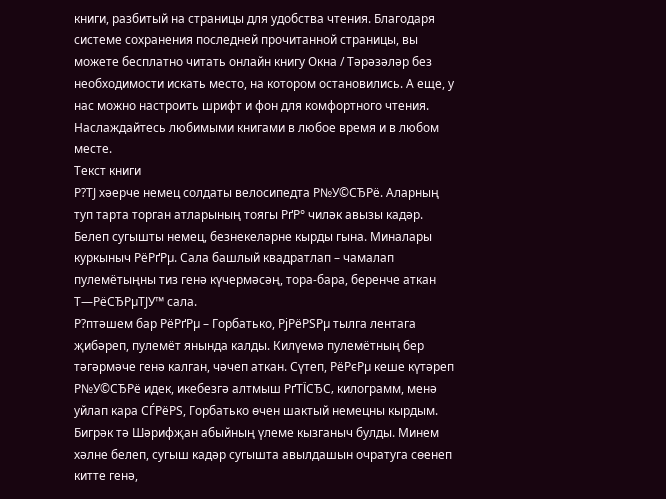книги, разбитый на страницы для удобства чтения. Благодаря системе сохранения последней прочитанной страницы, вы можете бесплатно читать онлайн книгу Окна / Тәрәзәләр без необходимости искать место, на котором остановились. А еще, у нас можно настроить шрифт и фон для комфортного чтения. Наслаждайтесь любимыми книгами в любое время и в любом месте.
Текст книги
Р?ТЈ хәерче немец солдаты велосипедта Р№У©СЂРё. Аларның туп тарта торган атларының тоягы РґР° чиләк авызы кадәр. Белеп сугышты немец, безнекеләрне кырды гына. Миналары куркыныч РёРґРµ. Сала башлый квадратлап – чамалап пулемётыңны тиз генә күчермәсәң, тора-бара, беренче аткан Т—РёСЂРµТЈУ™ сала.
Р?птәшем бар РёРґРµ – Горбатько, РјРёРЅРµ тылга лентага җибәреп, пулемёт янында калды. Килүемә пулемётның бер тәгәрмәче генә калган, чәчеп аткан. Сүтеп, РёРєРµ кеше күтәреп Р№У©СЂРё идек, икебезгә алтмыш РґТЇСЂС‚ килограмм, менә уйлап кара СЃРёРЅ, Горбатько өчен шактый немецны кырдым.
Бигрәк тә Шәрифҗан абыйның үлеме кызганыч булды. Минем хәлне белеп, сугыш кадәр сугышта авылдашын очратуга сөенеп китте генә,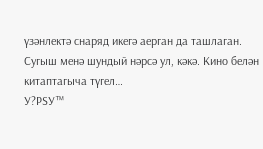үзәнлектә снаряд икегә аерган да ташлаган. Сугыш менә шундый нәрсә ул, кәкә. Кино белән китаптагыча түгел…
У?РЅУ™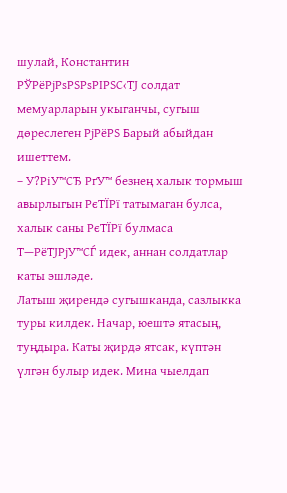шулай, Константин РЎРёРјРѕРЅРѕРІРЅС‹ТЈ солдат мемуарларын укыганчы, сугыш дөреслеген РјРёРЅ Барый абыйдан ишеттем.
– У?РіУ™СЂ РґУ™ безнең халык тормыш авырлыгын РєТЇРї татымаган булса, халык саны РєТЇРї булмаса Т—РёТЈРјУ™СЃ идек, аннан солдатлар каты эшләде.
Латыш җирендә сугышканда, сазлыкка туры килдек. Начар, юештә ятасың, туңдыра. Каты җирдә ятсак, күптән үлгән булыр идек. Мина чыелдап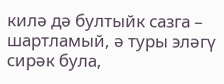килә дә бултыйк сазга – шартламый, ә туры эләгү сирәк була,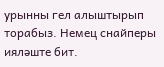урынны гел алыштырып торабыз. Немец снайперы ияләште бит.